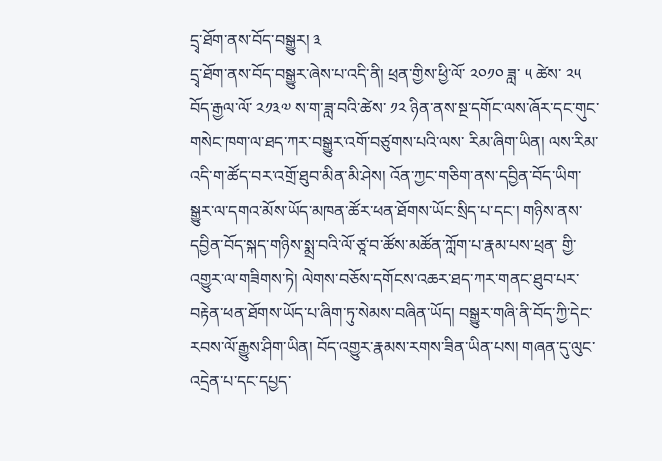དྲྭ་ཐོག་ནས་བོད་བསྒྱུར། ༣
དྲྭ་ཐོག་ནས་བོད་བསྒྱུར་ཞེས་པ་འདི་ནི། ཕྲན་གྱིས་ཕྱི་ལོ་ ༢༠༡༠ ཟླ་ ༥ ཚེས་ ༢༥ བོད་རྒྱལ་ལོ་ ༢༡༣༧ ས་ག་ཟླ་བའི་ཚེས་ ༡༢ ཉིན་ནས་སྔ་དགོང་ལས་ཞོར་དང་གུང་གསེང་ཁག་ལ་ཐད་ཀར་བསྒྱུར་འགོ་བཙུགས་པའི་ལས་ རིམ་ཞིག་ཡིན། ལས་རིམ་འདི་ག་ཚོད་བར་འགྲོ་ཐུབ་མིན་མི་ཤེས། འོན་ཀྱང་གཅིག་ནས་དབྱིན་བོད་ཡིག་སྒྱུར་ལ་དགའ་མོས་ཡོད་མཁན་ཚོར་ཕན་ཐོགས་ཡོང་སྲིད་པ་དང་། གཉིས་ནས་དབྱིན་བོད་སྐད་གཉིས་སྨྲ་བའི་ལོ་ཙཱ་བ་ཚོས་མཚོན་ཀློག་པ་རྣམ་པས་ཕྲན་ གྱི་འགྱུར་ལ་གཟིགས་ཏེ། ལེགས་བཅོས་དགོངས་འཆར་ཐད་ཀར་གནང་ཐུབ་པར་བརྟེན་ཕན་ཐོགས་ཡོད་པ་ཞིག་ཏུ་སེམས་བཞིན་ཡོད། བསྒྱུར་གཞི་ནི་བོད་ཀྱི་དེང་རབས་ལོ་རྒྱུས་ཤིག་ཡིན། བོད་འགྱུར་རྣམས་རགས་ཟིན་ཡིན་པས། གཞན་དུ་ལུང་འདྲེན་པ་དང་དཔྱད་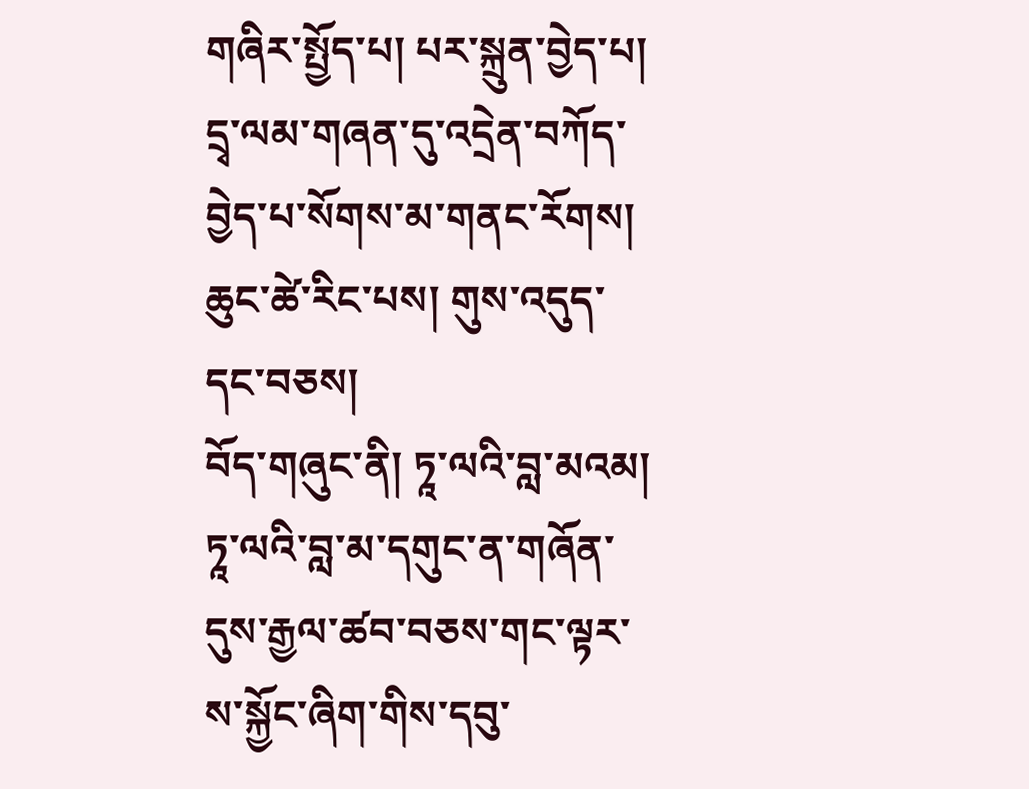གཞིར་སྤྱོད་པ། པར་སྐྲུན་བྱེད་པ། དྲྭ་ལམ་གཞན་དུ་འདྲེན་བཀོད་བྱེད་པ་སོགས་མ་གནང་རོགས། ཆུང་ཚེ་རིང་པས། གུས་འདུད་དང་བཅས།
བོད་གཞུང་ནི། ཏཱ་ལའི་བླ་མའམ། ཏཱ་ལའི་བླ་མ་དགུང་ན་གཞོན་དུས་རྒྱལ་ཚབ་བཅས་གང་ལྟར་ས་སྐྱོང་ཞིག་གིས་དབུ་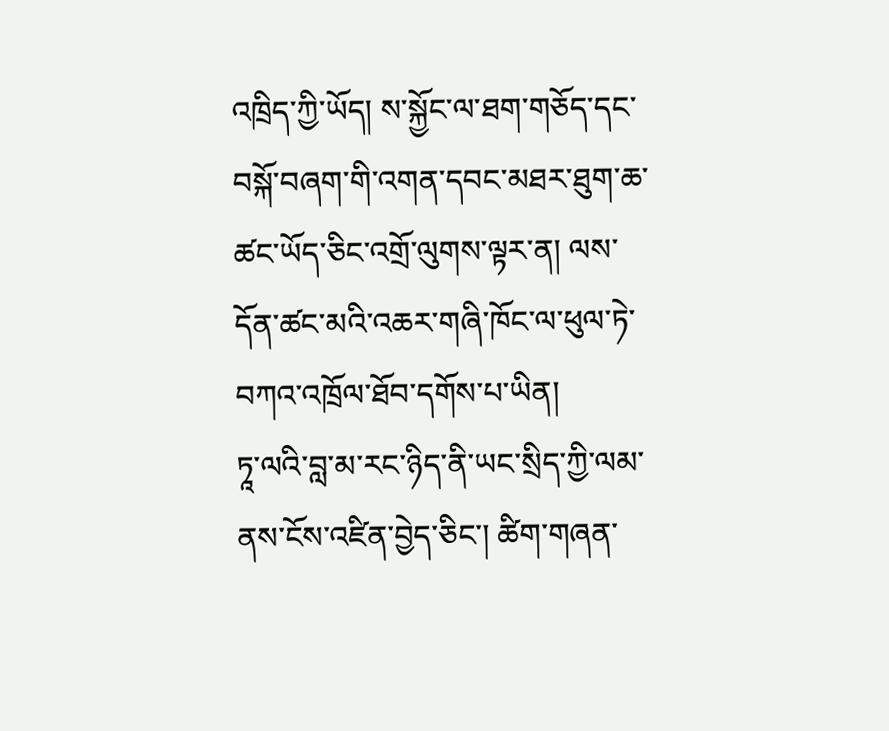འཁྲིད་ཀྱི་ཡོད། ས་སྐྱོང་ལ་ཐག་གཅོད་དང་བསྐོ་བཞག་གི་འགན་དབང་མཐར་ཐུག་ཆ་ཚང་ཡོད་ཅིང་འགྲོ་ལུགས་ལྟར་ན། ལས་དོན་ཚང་མའི་འཆར་གཞི་ཁོང་ལ་ཕུལ་ཏེ་བཀའ་འཁྲོལ་ཐོབ་དགོས་པ་ཡིན།
ཏཱ་ལའི་བླ་མ་རང་ཉིད་ནི་ཡང་སྲིད་ཀྱི་ལམ་ནས་ངོས་འཛིན་བྱེད་ཅིང་། ཚིག་གཞན་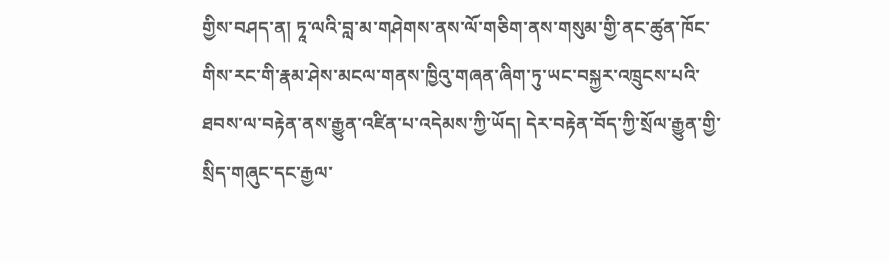གྱིས་བཤད་ན། ཏཱ་ལའི་བླ་མ་གཤེགས་ནས་ལོ་གཅིག་ནས་གསུམ་གྱི་ནང་ཚུན་ཁོང་གིས་རང་གི་རྣམ་ཤེས་མངལ་གནས་ཁྱིའུ་གཞན་ཞིག་ཏུ་ཡང་བསྐྱར་འཁྲུངས་པའི་ཐབས་ལ་བརྟེན་ནས་རྒྱུན་འཛིན་པ་འདེམས་ཀྱི་ཡོད། དེར་བརྟེན་བོད་ཀྱི་སྲོལ་རྒྱུན་གྱི་སྲིད་གཞུང་དང་རྒྱལ་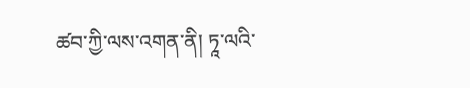ཚབ་ཀྱི་ལས་འགན་ནི། ཏཱ་ལའི་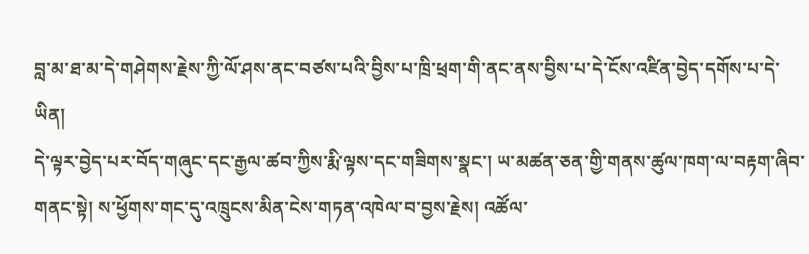བླ་མ་ཐ་མ་དེ་གཤེགས་རྗེས་ཀྱི་ལོ་ཤས་ནང་བཙས་པའི་བྱིས་པ་ཁྲི་ཕྲག་གི་ནང་ནས་བྱིས་པ་དེ་ངོས་འཛིན་བྱེད་དགོས་པ་དེ་ཡིན།
དེ་ལྟར་བྱེད་པར་བོད་གཞུང་དང་རྒྱལ་ཚབ་ཀྱིས་རྨི་ལྟས་དང་གཟིགས་སྣང་། ཡ་མཚན་ཅན་གྱི་གནས་ཚུལ་ཁག་ལ་བརྟག་ཞིབ་གནང་སྟེ། ས་ཕྱོགས་གང་དུ་འཁྲུངས་མིན་ངེས་གཏན་འཁེལ་བ་བྱས་རྗེས། འཚོལ་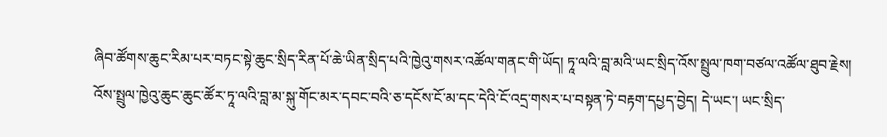ཞིབ་ཚོགས་ཆུང་རིམ་པར་བཏང་སྟེ་ཆུང་སྲིད་རིན་པོ་ཆེ་ཡིན་སྲིད་པའི་ཁྱེའུ་གསར་འཚོལ་གནང་གི་ཡོད། ཏཱ་ལའི་བླ་མའི་ཡང་སྲིད་འོས་སྤྲུལ་ཁག་བཙལ་འཚོལ་ཐུབ་རྗེས། འོས་སྤྲུལ་ཁྱེའུ་ཆུང་ཆུང་ཚོར་ཏཱ་ལའི་བླ་མ་སྐུ་གོང་མར་དབང་བའི་ཅ་དངོས་ངོ་མ་དང་དེའི་ངོ་འདྲ་གསར་པ་བསྟན་ཏེ་བརྟག་དཔྱད་བྱེད། དེ་ཡང་། ཡང་སྲིད་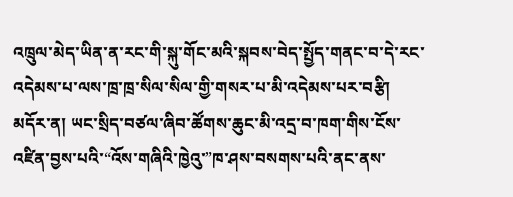འཁྲུལ་མེད་ཡིན་ན་རང་གི་སྐུ་གོང་མའི་སྐབས་བེད་སྤྱོད་གནང་བ་དེ་རང་འདེམས་པ་ལས་ཁྲ་ཁྲ་སིལ་སིལ་གྱི་གསར་པ་མི་འདེམས་པར་བརྩི། མདོར་ན། ཡང་སྲིད་བཙལ་ཞིབ་ཚོགས་ཆུང་མི་འདྲ་བ་ཁག་གིས་ངོས་འཛིན་བྱས་པའི་“འོས་གཞིའི་ཁྱེའུ་”ཁ་ཤས་བསགས་པའི་ནང་ནས་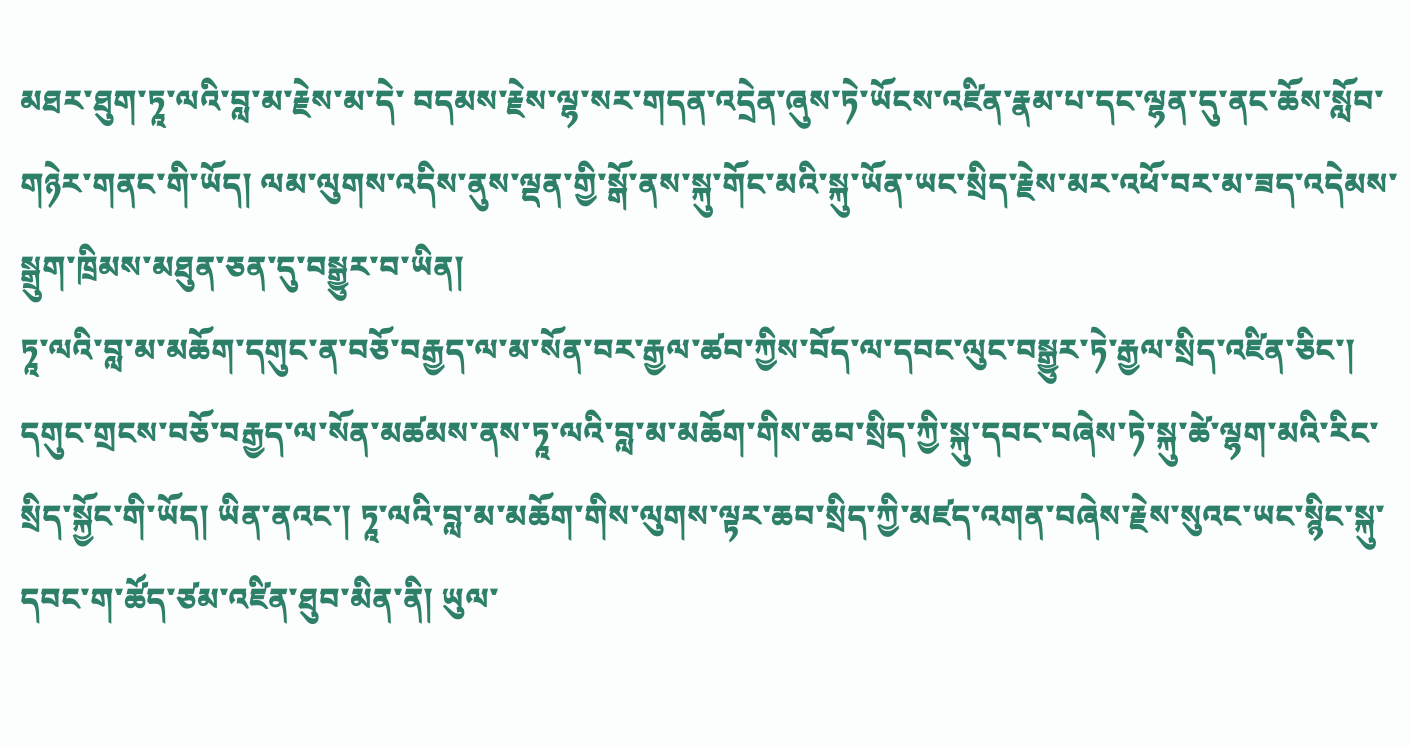མཐར་ཐུག་ཏཱ་ལའི་བླ་མ་རྗེས་མ་དེ་ བདམས་རྗེས་ལྷ་སར་གདན་འདྲེན་ཞུས་ཏེ་ཡོངས་འཛིན་རྣམ་པ་དང་ལྷན་དུ་ནང་ཆོས་སློབ་གཉེར་གནང་གི་ཡོད། ལམ་ལུགས་འདིས་ནུས་ལྡན་གྱི་སྒོ་ནས་སྐུ་གོང་མའི་སྐུ་ཡོན་ཡང་སྲིད་རྗེས་མར་འཕོ་བར་མ་ཟད་འདེམས་སྒྲུག་ཁྲིམས་མཐུན་ཅན་དུ་བསྒྱུར་བ་ཡིན།
ཏཱ་ལའི་བླ་མ་མཆོག་དགུང་ན་བཅོ་བརྒྱད་ལ་མ་སོན་བར་རྒྱལ་ཚབ་ཀྱིས་བོད་ལ་དབང་ལུང་བསྒྱུར་ཏེ་རྒྱལ་སྲིད་འཛིན་ཅིང་། དགུང་གྲངས་བཅོ་བརྒྱད་ལ་སོན་མཚམས་ནས་ཏཱ་ལའི་བླ་མ་མཆོག་གིས་ཆབ་སྲིད་ཀྱི་སྐུ་དབང་བཞེས་ཏེ་སྐུ་ཚེ་ལྷག་མའི་རིང་སྲིད་སྐྱོང་གི་ཡོད། ཡིན་ནའང་། ཏཱ་ལའི་བླ་མ་མཆོག་གིས་ལུགས་ལྟར་ཆབ་སྲིད་ཀྱི་མཛད་འགན་བཞེས་རྗེས་སུའང་ཡང་སྙིང་སྐུ་དབང་ག་ཚོད་ཙམ་འཛིན་ཐུབ་མིན་ནི། ཡུལ་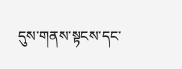དུས་གནས་སྟངས་དང་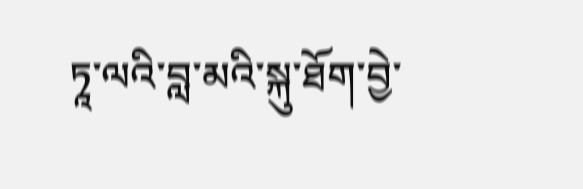ཏཱ་ལའི་བླ་མའི་སྐུ་ཐོག་བྱེ་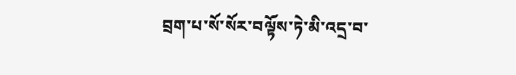བྲག་པ་སོ་སོར་བལྟོས་ཏེ་མི་འདྲ་བ་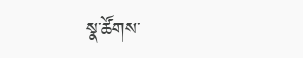སྣ་ཚོགས་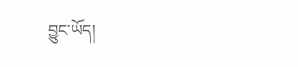བྱུང་ཡོད།